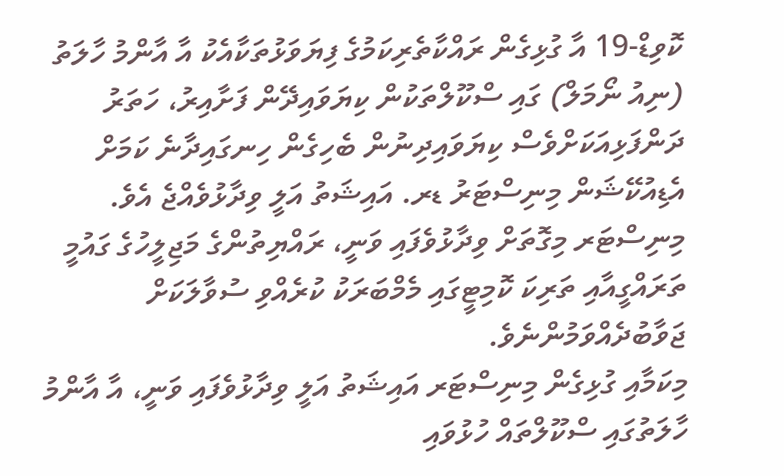ކޮވިޑް-19 އާ ގުޅިގެން ރައްކާތެރިކަމުގެ ފިޔަވަޅުތަކާއެކު އާ އާންމު ހާލަތު (ނިއު ނޯމަލް) ގައި ސްކޫލްތަކުން ކިޔަވައިދޭން ފަށާއިރު، ހަތަރު ދަންފަޅިއަކަށްވެސް ކިޔަވައިދިނުން ބެހިގެން ހިނގައިދާނެ ކަމަށް އެޑިއުކޭޝަން މިނިސްޓަރު ޑރ. އައިޝަތު އަލީ ވިދާޅުވެއްޖެ އެވެ.
މިނިސްޓަރ މިގޮތަށް ވިދާޅުވެފައި ވަނީ، ރައްޔިތުންގެ މަޖިލީހުގެ ގައުމީ ތަރައްގީއާއި ތަރިކަ ކޮމިޓީގައި މެމްބަރަކު ކުރެއްވި ސުވާލަކަށް ޖަވާބުދެއްވަމުންނެވެ.
މިކަމާއި ގުޅިގެން މިނިސްޓަރ އައިޝަތު އަލީ ވިދާޅުވެފައި ވަނީ، އާ އާންމު ހާލަތުގައި ސްކޫލްތައް ހުޅުވައި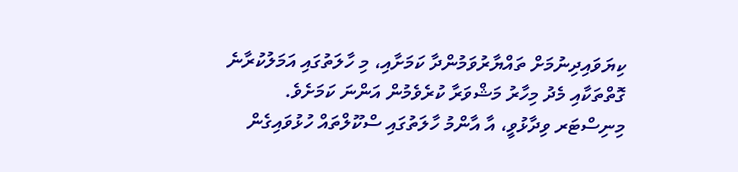ކިޔަވައިދިނުމަށް ތައްޔާރުވަމުންދާ ކަމަށާއި، މި ހާލަތުގައި އަމަލުކުރާނެ ގޮތްތަކާއި މެދު މިހާރު މަޝްވަރާ ކުރެވެމުން އަންނަ ކަމަށެވެ.
މިނިސްޓަރ ވިދާޅުވީ، އާ އާންމު ހާލަތުގައި ސްކޫލްތައް ހުޅުވައިގެން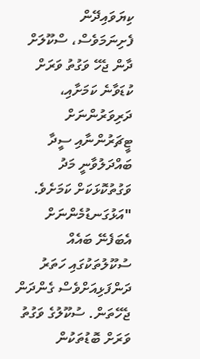ކިޔަވައިދޭން ފެށިނަމަވެސް، ސްކޫލަށް ދާން ޖެހޭ ވަގުތު ވަރަށް ކުޑަވާނެ ކަމަށާއި، ދަރިވަރުންނަށް ޓީޗަރުންނާއި ސީދާ ބައްދަލުވާނީ މަދު ވަގުތުކޮޅަކަށް ކަމަށެވެ.
"އަޅުގަނޑުމެންނަށް އެބަފެނޭ ބައެއް ސުކޫލުތަކުގައި ހަތަރު ދަންފަޅިއަށްވެސް ގެންދަން ޖެހޭތަން. ސުކޫލުގެ ވަގުތު ވަރަށް ބޮޑުތަކުން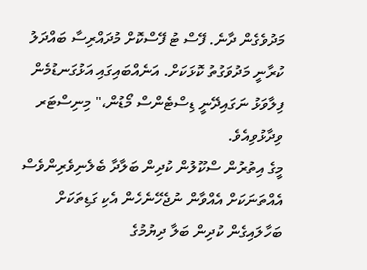މަދުވެގެން ދާނެ. ފޭސް ޓު ފޭސްކޮށް މުދައްރިސާ ބައްދަލު ކުރާނީ މަދުވަގުތު ކޮޅަކަށް. އަނެއްބައިގައި އަޅުގަނޑުމެން ފިލާވަޅު ނަގައިދޭނީ ޑިސްޓެންސް މޯޑުން،" މިނިސްޓަރ ވިދާޅުވިއެވެ.
މީގެ އިތުރުން ސްކޫލުން ކުދިން ބަލާދާ ބެލެނިވެރިންވެސް އެއްތަނަކަށް އެއްވާން ނުޖެހޭނެހެން އެކި ގަޑިތަކަށް ބަހާލައިގެން ކުދިން ބަލާ ދިޔުމުގެ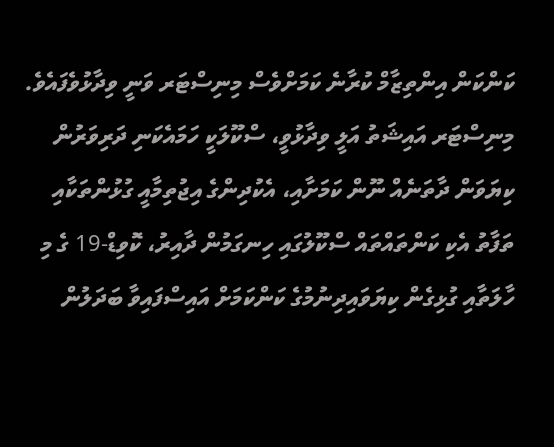ކަންކަން އިންތިޒާމް ކުރާނެ ކަމަށްވެސް މިނިސްޓަރ ވަނީ ވިދާޅުވެފައެވެ.
މިނިސްޓަރ އައިޝަތު އަލީ ވިދާޅުވީ، ސްކޫލަކީ ހަމައެކަނި ދަރިވަރުން ކިޔަވަން ދާތަނެއް ނޫން ކަމަށާއި، އެކުދިންގެ އިޖުތިމާއީ ގުޅުންތަކާއި ތަފާތު އެކި ކަންތައްތައް ސްކޫލުގައި ހިނގަމުން ދާއިރު، ކޮވިޑް-19 ގެ މި ހާލަތާއި ގުޅިގެން ކިޔަވައިދިނުމުގެ ކަންކަމަށް އައިސްފައިވާ ބަދަލުން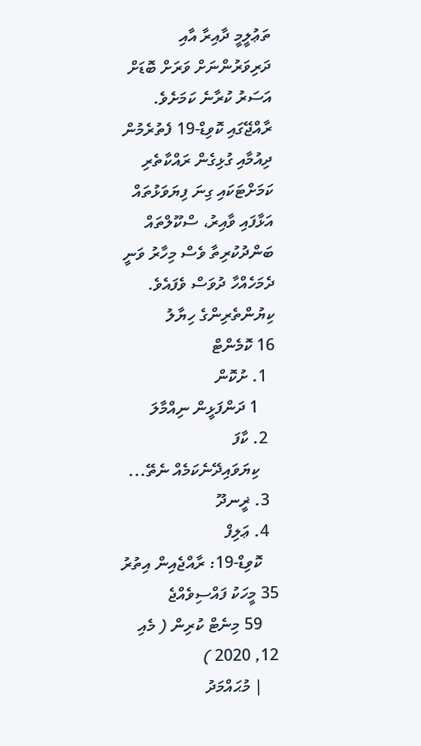ތަޢުލީމީ ދާއިރާ އާއި ދަރިވަރުންނަށް ވަރަށް ބޮޑަށް އަސަރު ކުރާނެ ކަމަށެވެ.
ރާއްޖޭގައި ކޮވިޑް-19 ފެތުރެމުން ދިއުމާއި ގުޅިގެން ރައްކާތެރި ކަމަށްޓަކައި ގިނަ ފިޔަވަޅުތައް އަޅާފައި ވާއިރު، ސްކޫލްތައް ބަންދުކުރިތާ ވެސް މިހާރު ވަނީ ދެމަހެއްހާ ދުވަސް ވެފައެވެ.
ކިޔުންތެރިންގެ ހިޔާލު
16 ކޮމެންޓް
  1. ށުކޮން
    1 ދަންފަޅީން ނިއްމާލަ
  2. ކާފަ
    ކިޔަވައިދޭނެކަމެއް ނެތޭ...
  3. ޜީނދޫ
  4. ޢަލިފް
    ކޮވިޑް-19: ރާއްޖެއިން އިތުރު 35 މީހަކު ފައްސިވެއްޖެ
    59 މިނެޓް ކުރިން ( މެއި 12, 2020 )
    | މުޙައްމަދު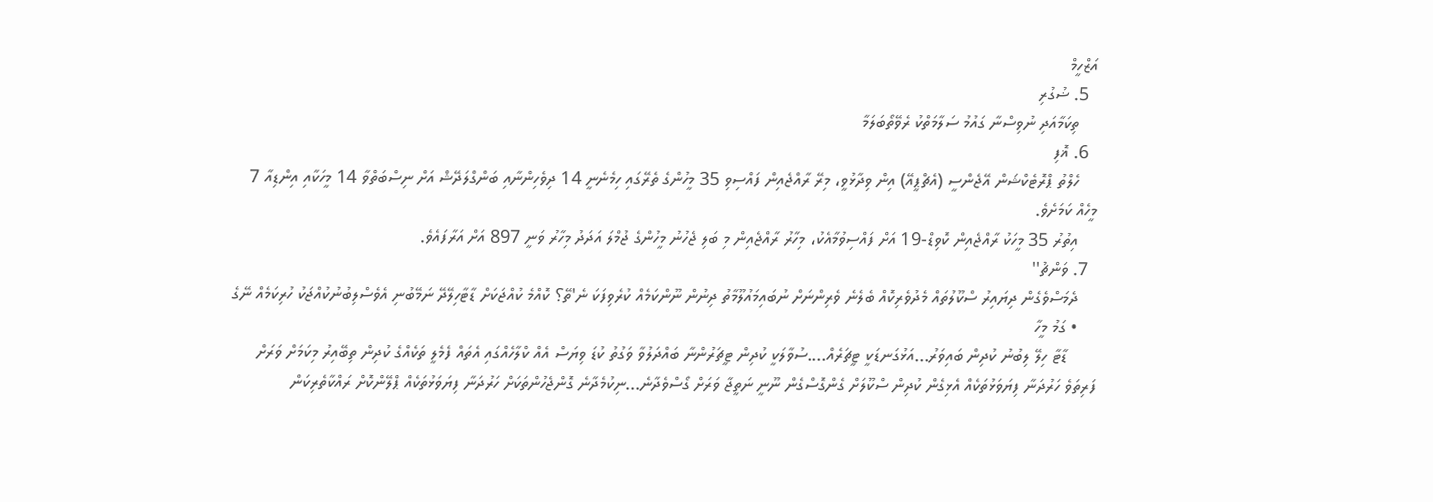އަޒްހީމް
  5. ޟުގުރި
    ތިކަމާއަދި ނުވިސްނާ ގައުމު ސަލާމަތްކު ރެވޭތޯބަލަމާ
  6. ޣޮފި
    ހެލްތު ޕްރޮޓެކްޝަން އޭޖެންސީ (އެޗްޕީއޭ) އިން ވިދާޅުވީ، މިރޭ ރާއްޖެއިން ފައްސިވި 35 މީހުންގެ ތެރޭގައި ހިމެނެނީ 14 ދިވެހިންނާއި ބަންގްލަދޭޝް އަށް ނިސްބަތްވާ 14 މީހަކާއި އިންޑިއާ 7 މީހެއް ކަމަށެވެ.
    އިތުރު 35 މީހަކު ރާއްޖެއިން ކޮވިޑް-19 އަށް ފައްސިވުމާއެކު، މިހާރު ރާއްޖެއިން މި ބަލި ޖެހުނު މީހުންގެ ޖުމްލަ އަދަދު މިހާރު ވަނީ 897 އަށް އަރާފައެވެ.
  7. ވަންޗު''
    ދެމަސްވެގެން ދިޔައިރު ސްކޫލުތައް މެދުވެރިކޮއް ބެލެނެ ވެރިންނަށް ނުބައިމައުލޫމާތު ދިނުން ނޫންކަމެއް ކުރެވިފަކަ ނެ'ތޭ؟ ކޮއްމެ ކުއްޖަކަށް ޑާޓާހިލޭދޭ ނަމޭބުނި އެވެސްލިބުނުކުއްޖަކު ހުރިކަމެއް ނޭގެ
    • ގަމު މީހާ
      ޑާޓާ ހިލޭ ލިބުނު ކުދިން ބައިވަރު...އަޅުގަނޑަކީ ޓީޗަރެއް....ސުވާލަކީ ކުދިން ޓީޗަރުންނާ ބައްދަލުވާ ވަގުތު ކުޑަ ވިޔަސް އެއް ކްލާހެއްގައި އެތައް ފެމެލީ ތަކެއްގެ ކުދިން ތިބޭއިރު މިކަމަށް ވަރަށް ފަރިތަވެ ހަރުދަނާ ފިޔަވަޅުތަކެއް އެޅިގެން ކުދިން ސްކޫލަށް ގެންގޮސްގެން ނޫނީ ނަތީޖާ ވަރަށް ގޯސްވެދާނެ...ނިކުމެދާނެ ގޮންޖެހުންތަކަށް ހަރުދަނާ ފިޔަވަޅުތަކެއް ޕްލޭންކޮށް ރައްކާތެރިކަން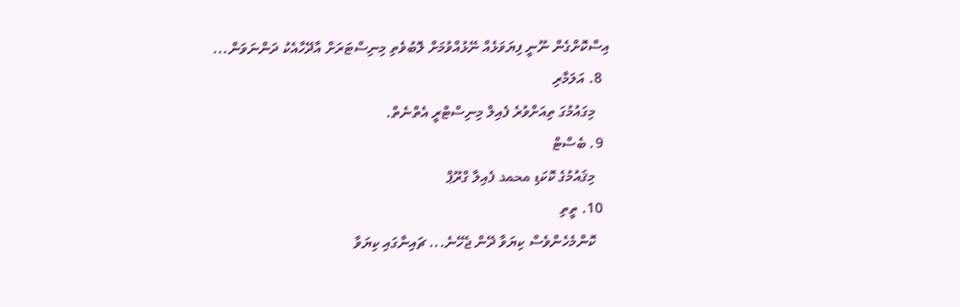އިސްކޮށްގެން ނޫނީ ފިޔަވަޅެއް ނޭޅުއްވުމަށް ލޮބުވެތި މިނިސްޓަރަށް އާދޭހާއެކު ދަންނަވަން...
  8. އަލަމާރި
    މިގައުމުގަ ތިއަށްވުރެ ފެއިލް މިނިސްޓްރީ އެތްނެތް.
  9. ބެސްޓް
    މިޤައުމުގެ ކޮކަޑި محمد ފެއިލާ ގްރޫޕް
  10. ތީތި
    ކޮންމެހެންވެސް ކިޔަވާ ދޭން ޖެހޭނެ... ޗައިނާގައި ކިޔަވާ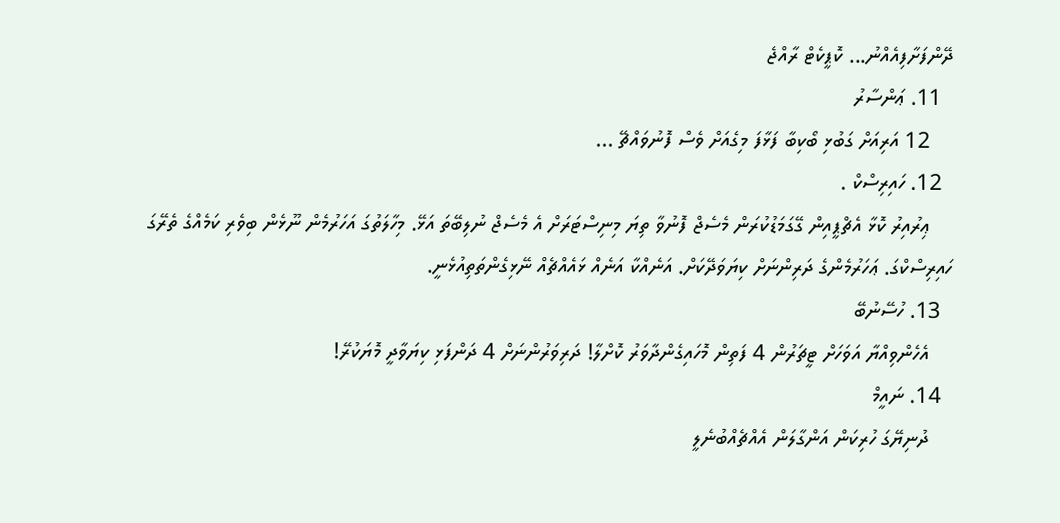ދޭންފަށާފިއެއްނު... ކޮޕީކެޓް ރާއްޖެ
  11. ޢަންސާރު
    12 އަރިއަށް ގަބުޅި ބޯކިބާ ފަޅާފަ މިގެއަށް ވެސް ފޮނުވައްޗޭ ...
  12. ހައިރިސްކް .
    ޢިރުއިރު ކޮޅާ އެޗްޕީއިން ގޭގަމަޑުކުރަން މެސެޖް ފޮނުވާ ތިޔަ މިނިސްޓަރަށް އެ މެސެޖް ނުލިބޭތަ އަޅޭ. މިހާލަތުގަ އަހަރުމެން ނޫޅެން ބިވެރި ކަމެއްގެ ތެރޭގަ ހައިރިސްކްގަ. ޢަހަރުމެންގެ ދަރިންނަށް ކިޔަވަދޭކަށް. އަނެއްކާ އަނެއް ޅައެއްޗެއް ނޭޅިގެންތަތިއުޅެނީ.
  13. ހުސޭނުބޭ
    އެހެންވިއްޔާ އަވަހަށް ޓީޗަރުން 4 ފަތިން މޮހައިގެންދާވަރު ކޮށްލާ! ދަރިވަރުންނަށް 4 ދަންފަޅި ކިޔަވާދީ މޮޔަކުރޭ!
  14. ނައީމް
    ދުނިޔޭގަ ހުރިކަން އަންގާލަން އެއްޗެއްބުނެލީ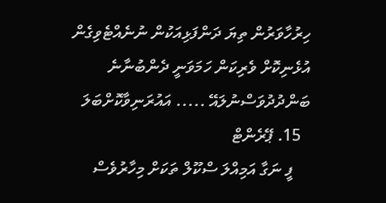ހިރުހާވަރުން ތިޔަ ދަންފަޅިއަކުން ނުނެއްޓެވިގެން އުޅެނިކޮށް ވެރިކަން ހަމަވަނީ ދެންބުނާނެ ބަންދުދުވަސްނުލައޭ ..... އައުރަނިވާކޮށްބަލަ
  15. ޕޭރެންޓް
    ފީ ނަގާ އަމިއްލަ ސްކޫލް ތަކަށް މިހާރުވެސް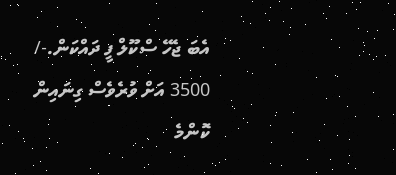އެބަ ޖެހޭ ސްކޫލް ފީ ދައްކަން.-/ 3500 އަށް ވުރެވެސް ގިނައިން ކޮންމެ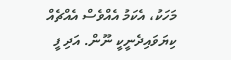މަހަކު، އެކަމު އެއްވެސް އެއްޗެއް ކިޔަވައިދެނީކީ ނޫން. އަދި ފީ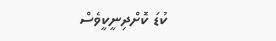ކުޑަ ކޮށްދިނީކީވެސް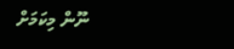ނޫން މިކަމަށް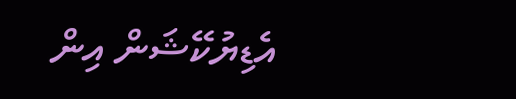އެޑިޔުކޭޝަން އިން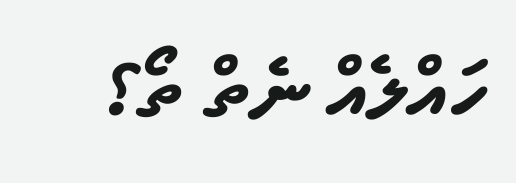ހައްލެއް ނެތް ތޯ؟